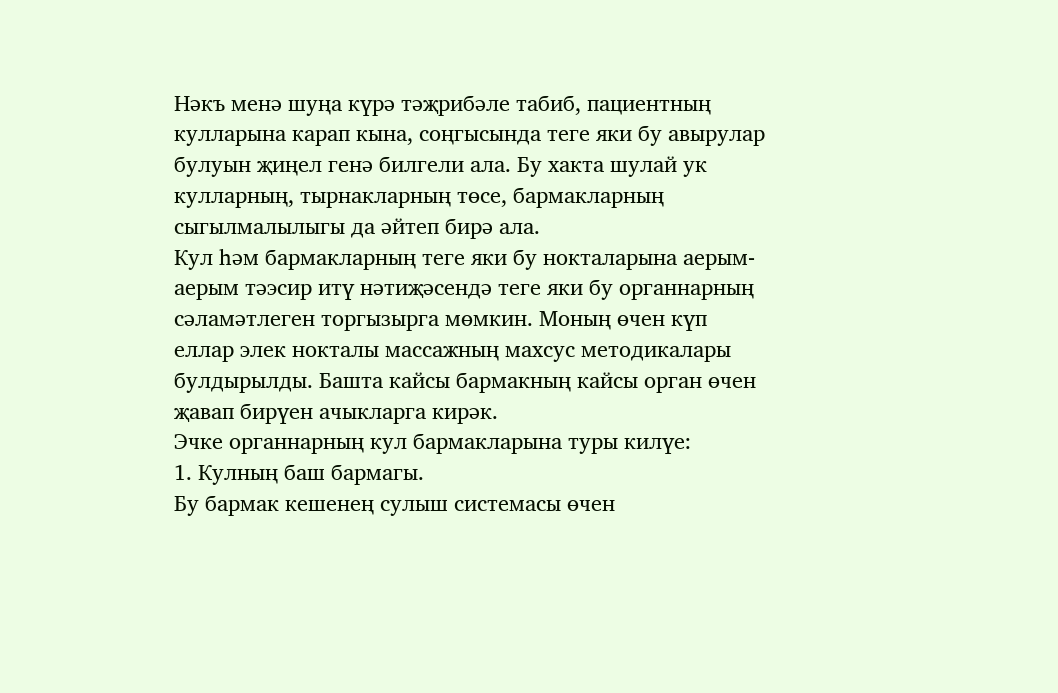Нәкъ менә шуңа күрә тәҗрибәле табиб, пациентның кулларына карап кына, соңгысында теге яки бу авырулар булуын җиңел генә билгели ала. Бу хакта шулай ук кулларның, тырнакларның төсе, бармакларның сыгылмалылыгы да әйтеп бирә ала.
Кул һәм бармакларның теге яки бу нокталарына аерым-аерым тәэсир итү нәтиҗәсендә теге яки бу органнарның сәламәтлеген торгызырга мөмкин. Моның өчен күп еллар элек нокталы массажның махсус методикалары булдырылды. Башта кайсы бармакның кайсы орган өчен җавап бирүен ачыкларга кирәк.
Эчке органнарның кул бармакларына туры килүе:
1. Кулның баш бармагы.
Бу бармак кешенең сулыш системасы өчен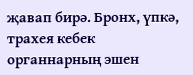җавап бирә. Бронх, үпкә, трахея кебек органнарның эшен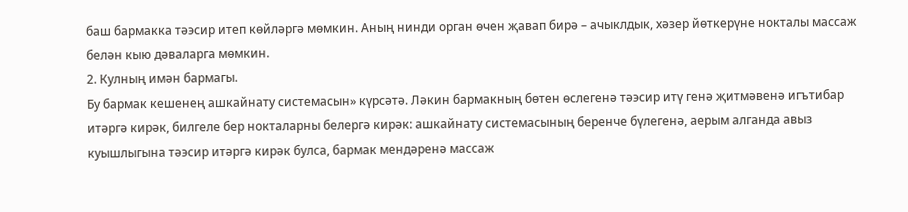баш бармакка тәэсир итеп көйләргә мөмкин. Аның нинди орган өчен җавап бирә – ачыклдык, хәзер йөткерүне нокталы массаж белән кыю дәваларга мөмкин.
2. Кулның имән бармагы.
Бу бармак кешенең ашкайнату системасын» күрсәтә. Ләкин бармакның бөтен өслегенә тәэсир итү генә җитмәвенә игътибар итәргә кирәк, билгеле бер нокталарны белергә кирәк: ашкайнату системасының беренче бүлегенә, аерым алганда авыз куышлыгына тәэсир итәргә кирәк булса, бармак мендәренә массаж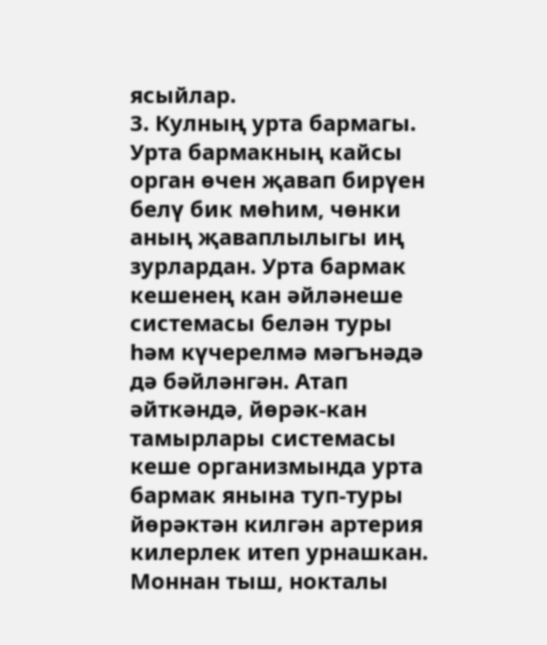ясыйлар.
3. Кулның урта бармагы.
Урта бармакның кайсы орган өчен җавап бирүен белү бик мөһим, чөнки аның җаваплылыгы иң зурлардан. Урта бармак кешенең кан әйләнеше системасы белән туры һәм күчерелмә мәгънәдә дә бәйләнгән. Атап әйткәндә, йөрәк-кан тамырлары системасы кеше организмында урта бармак янына туп-туры йөрәктән килгән артерия килерлек итеп урнашкан. Моннан тыш, нокталы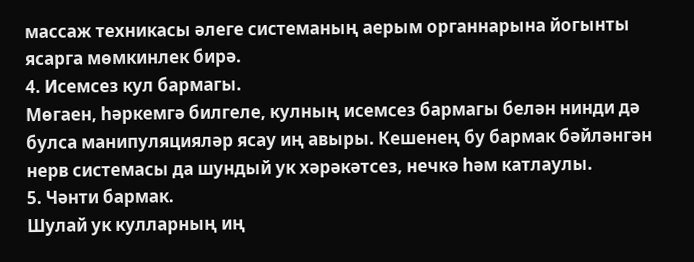массаж техникасы әлеге системаның аерым органнарына йогынты ясарга мөмкинлек бирә.
4. Исемсез кул бармагы.
Мөгаен, һәркемгә билгеле, кулның исемсез бармагы белән нинди дә булса манипуляцияләр ясау иң авыры. Кешенең бу бармак бәйләнгән нерв системасы да шундый ук хәрәкәтсез, нечкә һәм катлаулы.
5. Чәнти бармак.
Шулай ук кулларның иң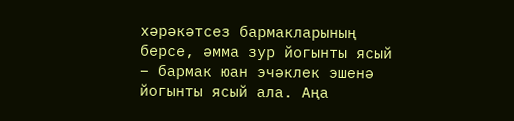хәрәкәтсез бармакларының берсе, әмма зур йогынты ясый – бармак юан эчәклек эшенә йогынты ясый ала. Аңа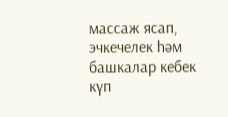массаж ясап, эчкечелек һәм башкалар кебек күп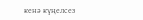кенә күңелсез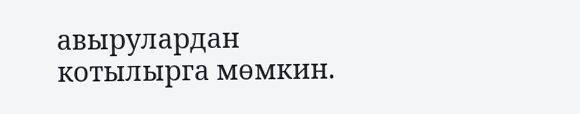авырулардан котылырга мөмкин.